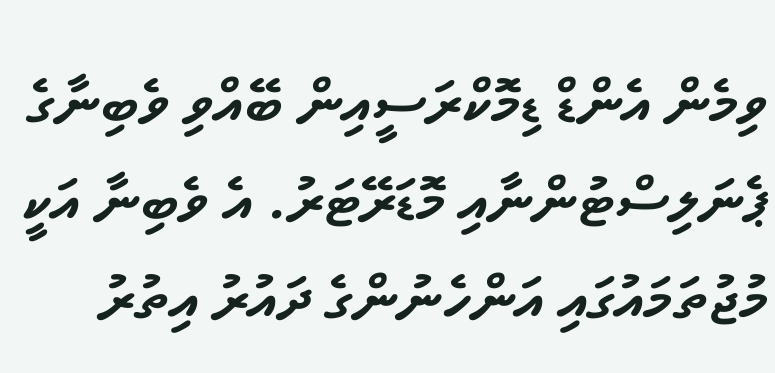ވިމެން އެންޑް ޑިމޮކްރަސީއިން ބޭއްވި ވެބިނާގެ ޕެނަލިސްޓުންނާއި މޮޑަރޭޓަރު. އެ ވެބިނާ އަކީ މުޖުތަމައުގައި އަންހެނުންގެ ދައުރު އިތުރު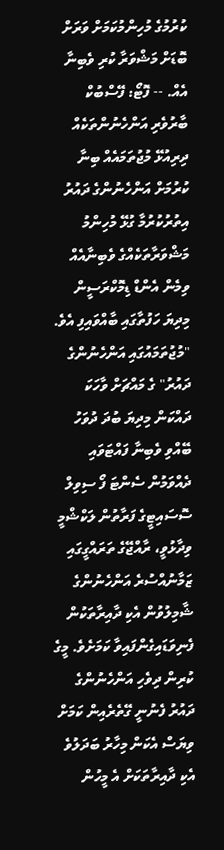ކުރުމުގެ މުހިންމުކަމަށް ވަރަށް ބޮޑަށް މަޝްވަރާ ކުރި ވެބިނާ އެއް. -- ފޮޓޯ: ފޭސްބުކް
ބާރުވެރި އަންހެނުންތަކެއް ދިރިއުޅޭ މުޖުތަމައެއް ބިނާ ކުރުމަށް އަންހެނުންގެ ދައުރު އިތުރުކުރުމާ ގުޅޭ މުހިންމު މަޝްވަރާތަކެއްގެ ވެބިނާއެއް ވިމެން އެންޑް ޑިމޮކްރަސީން މިދިޔަ ހަފުތާގައި ބާއްވައިފި އެވެ.
"މުޖުތަމައުގައި އަންހެނުންގެ ދައުރު" ގެ މައްޗަށް ވާހަކަ ދައްކަން މިދިޔަ ބުދަ ދުވަހު ބޭއްވި ވެބިނާ ފައްޓަވައި ދެއްވަމުން ސެންޓަ ފޯ ސިވިލް ސޮސައިޓީގެ ފަރާތުން ލަކްޝްމީ ވިދާޅުވީ، ރާއްޖޭގެ ތަރައްގީގައި ޒަމާނުއްސުރެ އަންހެނުންގެ ޝާމިލުވުން އެކި ދާއިރާތަކުން ފެނިވަޑައިގެންފައިވާ ކަމަށެވެ. މީގެ ކުރިން ދިވެހި އަންހެނުންގެ ދައުރު ފެނުނީ ގޭތެރެއިން ކަމަށް ވިޔަސް އެކަން މިހާރު ބަދަލުވެ އެކި ދާއިރާތަކަށް އެ މީހުން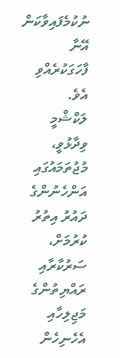ނުކުމެފައިވާކަން އޭނާ ފާހަގަކުރެއްވި އެވެ.
ލަކްޝްމީ ވިދާޅުވީ، މުޖުތަމައުގައި އަންހެނުންގެ ދައުރު އިތުރު ކުރުމަށް، ސަރުކާރާއި ރައްޔިތުންގެ މަޖިލިހާއި އެހެނިހެން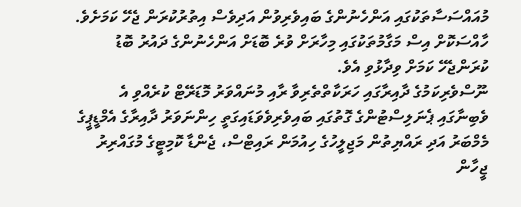މުއައްސަސާތަކުގައި އަންހެނުންގެ ބައިވެރިވުން އަދިވެސް އިތުރުކުރަން ޖެހޭ ކަމަށެވެ. ހާއްސަކޮށް އިސް މަގާމުތަކުގައި މިހާރަށް ވުރެ ބޮޑަށް އަންހެނުންގެ ދައުރު ބޮޑު ކުރަންޖެހޭ ކަމަށް ވިދާޅުވި އެވެ.
ނޫސްވެރިކަމުގެ ދާއިރާގައި ހަރަކާތްތެރިވާ ރާއި މުނައްވަރު މޮޑަރޭޓް ކުރެއްވި އެ ވެބިނާގައި ޕެނަލިސްޓުންގެ ގޮތުގައި ބައިވެރިވެވަޑައިގަތީ ހިންނަވަރު ދާއިރާގެ އެމްޑީޕީގެ މެމްބަރު އަދި ރައްޔިތުން މަޖިލީހުގެ ހިއުމަން ރައިޓްސް، ޖެންޑާ ކޮމިޓީގެ މުގައްރިރު ޖީހާން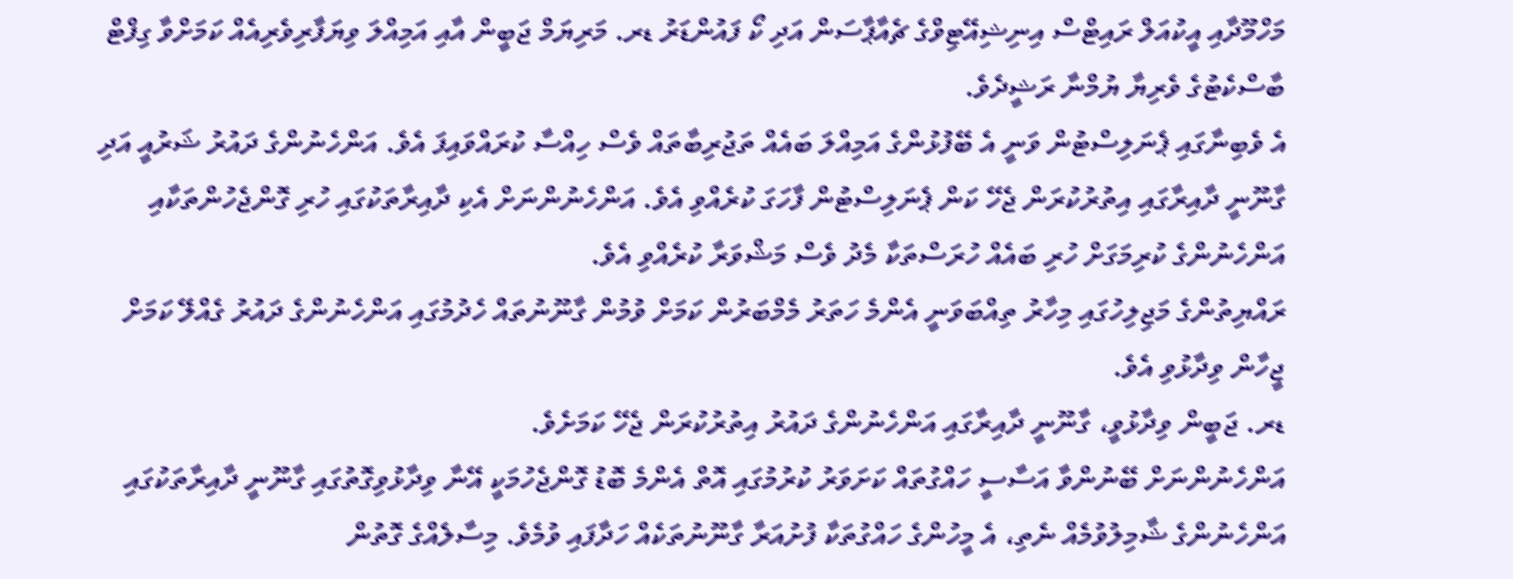މަހްމޫދާއި އީކުއަލް ރައިޓްސް އިނިޝިއޭޓިވްގެ ޗެއާޕާސަން އަދި ކޯ ފައުންޑަރު ޑރ. މަރިޔަމް ޖަބީން އާއި އަމިއްލަ ވިޔަފާރިވެރިއެއް ކަމަށްވާ ގިފްޓް ބާސްކެޓުގެ ވެރިޔާ ޔުމްނާ ރަޝީދެވެ.
އެ ވެބިނާގައި ޕެނަލިސްޓުން ވަނީ އެ ބޭފުޅުންގެ އަމިއްލަ ބައެއް ތަޖުރިބާތައް ވެސް ހިއްސާ ކުރައްވައިފަ އެވެ. އަންހެނުންގެ ދައުރު ޝަރުއީ އަދި ގާނޫނީ ދާއިރާގައި އިތުރުކުރަން ޖެހޭ ކަން ޕެނަލިސްޓުން ފާހަގަ ކުރެއްވި އެވެ. އަންހެނުންނަށް އެކި ދާއިރާތަކުގައި ހުރި ގޮންޖެހުންތަކާއި އަންހެނުންގެ ކުރިމަގަށް ހުރި ބައެއް ހުރަސްތަކާ މެދު ވެސް މަޝްވަރާ ކުރެއްވި އެވެ.
ރައްޔިތުންގެ މަޖިލިހުގައި މިހާރު ތިއްބަވަނީ އެންމެ ހަތަރު މެމްބަރުން ކަމަށް ވުމުން ގާނޫނުތައް ހެދުމުގައި އަންހެނުންގެ ދައުރު ގެއްލޭ ކަމަށް ޖީހާން ވިދާޅުވި އެވެ.
ޑރ. ޖަބީން ވިދާޅުވީ، ގާނޫނީ ދާއިރާގައި އަންހެނުންގެ ދައުރު އިތުރުކުރަން ޖެހޭ ކަމަށެވެ.
އަންހެނުންނަށް ބޭނުންވާ އަސާސީ ހައްގުތައް ކަށަވަރު ކުރުމުގައި އޮތް އެންމެ ބޮޑު ގޮންޖެހުމަކީ އޭނާ ވިދާޅުވިގޮތުގައި ގާނޫނީ ދާއިރާތަކުގައި އަންހެނުންގެ ޝާމިލުވުމެއް ނެތި، އެ މީހުންގެ ހައްގުތަކާ ފުށުއަރާ ގާނޫނުތަކެއް ހަދާފައި ވުމެވެ. މިސާލެއްގެ ގޮތުން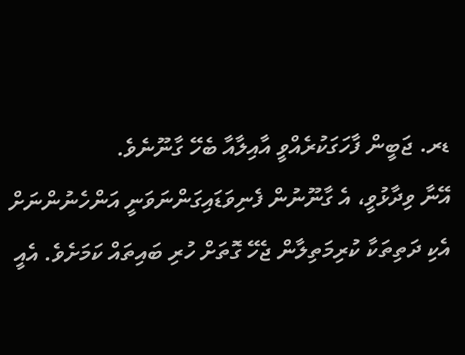ޑރ. ޖަބީން ފާހަގަކުރެއްވީ އާއިލާއާ ބެހޭ ގާނޫނެވެ.
އޭނާ ވިދާޅުވީ، އެ ގާނޫނުން ފެނިވަޑައިގަންނަވަނީ އަންހެނުންނަށް އެކި ދަތިތަކާ ކުރިމަތިލާން ޖެހޭ ގޮތަށް ހުރި ބައިތައް ކަމަށެވެ. އެއީ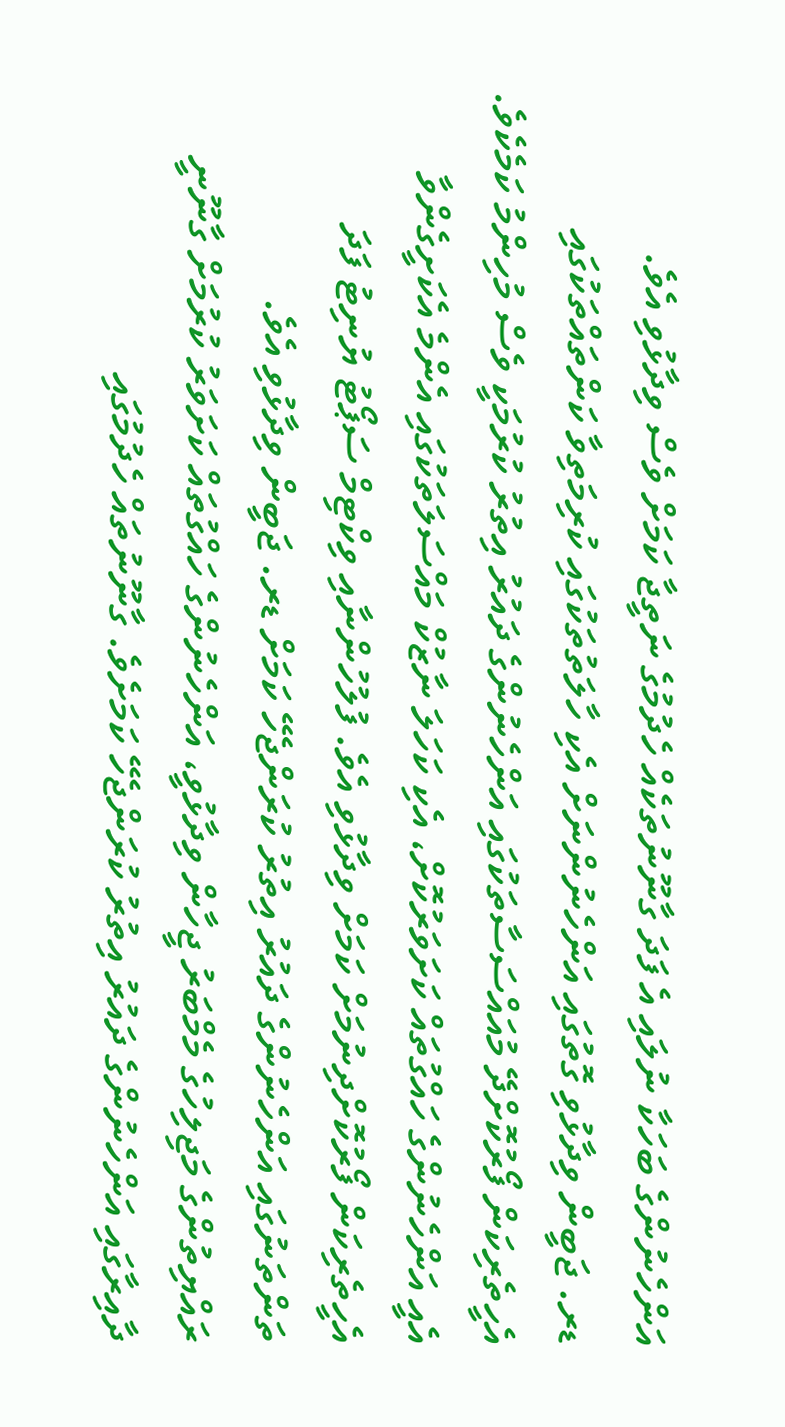އަންހެނުންގެ ބަހަކާ ނުލައި އެ ފަދަ ގާނޫނުތަކެއް ހެދުމުގެ ނަތީޖާ ކަމަށް ވެސް ވިދާޅުވި އެވެ.
ޑރ. ޖަބީން ވިދާޅުވި ގޮތުގައި އަންހެނުންނަށް އެކި ހާލަތުތަކުގައި ކުރިމަތިވާ ކަންތައްތަކުގައި އެހީތެރިކަން ފޯރުކޮށްދޭ މުއައްސަސާތަކުގައި އަންހެނުންގެ ދައުރު އިތުރު ކުރުމަކީ ވެސް މުހިންމު ކަމެކެވެ. އެއީ އަންހެނުންގެ ހައްގުތައް ކަށަވަރުކޮށް، އެކި ކަހަލަ ނާޒުކް މައްސަލަތަކުގައި އެންމެ އެކަށީގެންވާ އެހީތެރިކަން ފޯރުކޮށްދިނުމަށް ކަމަށް ވިދާޅުވި އެވެ. ފުލުހުންނާއި ވިކްޓިމް ސަޕޯޓު ޔުނިޓު ފަދަ ތަންތަނުގައި އަންހެނުންގެ ދައުރު އިތުރު ކުރަންޖެހޭ ކަމަށް ޑރ. ޖަބީން ވިދާޅުވި އެވެ.
ރައްޔިތުންގެ މަޖިލިހުގެ މެމްބަރު ޖީހާން ވިދާޅުވީ، އަންހެނުންގެ ހައްގުތައް ކަށަވަރު ކުރުމަށް ގާނޫނީ ދާއިރާގައި އަންހެނުންގެ ދައުރު އިތުރު ކުރަންޖެހޭ ކަމަށެވެ. ގާނޫނުތައް ހެދުމުގައި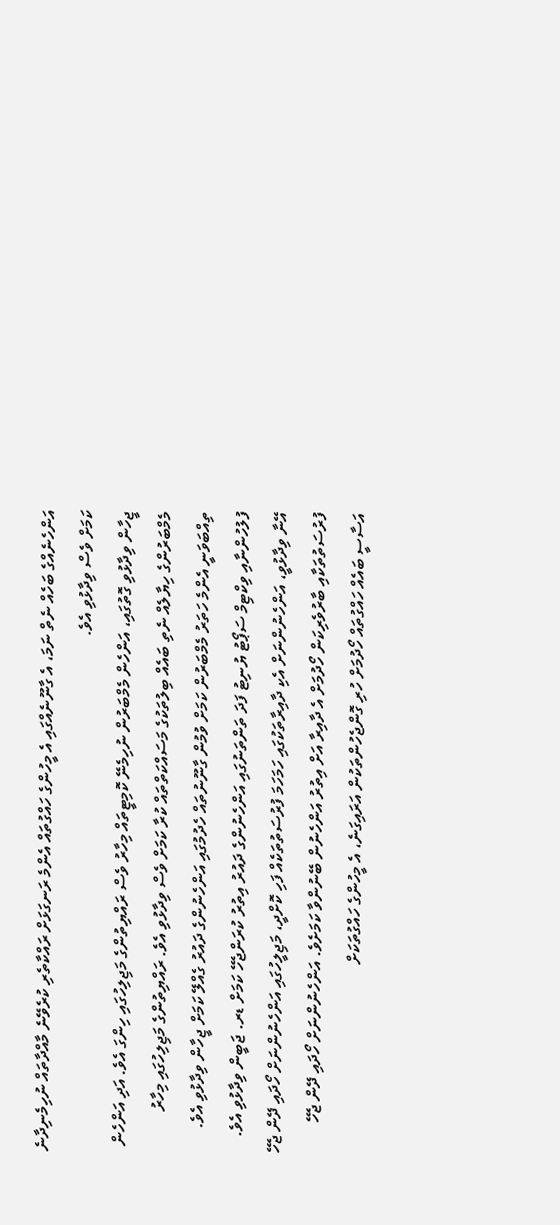އަންހެނެއްގެ ބަހެއް ނެތް ނަމަ، އެ ގާނޫނެއްގައި އެ މީހުންގެ ހައްގުތައް އެންމެ ރަނގަޅަށް ރައްކާތެރި ކުރެވޭނެ މާއްދާތައް ނުހިމެނިދާނެ ކަމަށް ވެސް ވިދާޅުވި އެވެ.
ޖީހާން ވިދާޅުވި ގޮތުގައި، އަންހެން މެމްބަރުން ނުހިމެނޭ ކޮމިޓީތައް މިހާރު ވެސް ރައްޔިތުންގެ މަޖިލިހުގައި ހިންގަ އެވެ. އަދި އަންހެން މެމްބަރުންގެ ހިޔާލެއް ނެތި ބައެއް ބިލުތަކުގެ މަސައްކަތްތައް ކުރާ ކަމަށް ވެސް ވިދާޅުވި އެވެ. ރައްޔިތުންގެ މަޖިލިހުގައި މިހާރު ތިއްބަވަނީ އެންމެ ހަތަރު މެމްބަރުން ކަމަށް ވުމުން ގާނޫނުތައް ހެދުމުގައި އަންހެނުންގެ ދައުރު ގެއްލޭ ކަމަށް ޖީހާން ވިދާޅުވި އެވެ.
ފުލުހުންނާއި ވިކްޓިމް ސަޕޯޓު ޔުނިޓު ފަދަ ތަންތަނުގައި އަންހެނުންގެ ދައުރު އިތުރު ކުރަންޖެހޭ ކަމަށް ޑރ. ޖަބީން ވިދާޅުވި އެވެ.
އޭނާ ވިދާޅުވީ، އަންހެނުންނަށް އެކި ދާއިރާތަކުގައި ހަމަހަމަ ފުރުސަތުތަކެއް ފަހި ކޮށްދީ، މަޖިލީހުގައި އަންހެނުންނަށް ހޯދައި ދޭން ޖެހޭ ފުރުސަތުތަކާއި ބާރުވެރިކަން ހޯދުމަށް އެ ދާއިރާ އަށް އިތުރު އަންހެނުން ބޭނުންވާ ކަމަށެވެ. އަންހެނުންނަށް ހޯދައި ދޭން ޖެހޭ އަސާސީ ބައެއް ހައްގުތައް ހޯދުމަށް ހުރި ގޮންޖެހުންތަކުން އަރައިގަނެ، އެ މީހުންގެ ހައްގުތަކަށް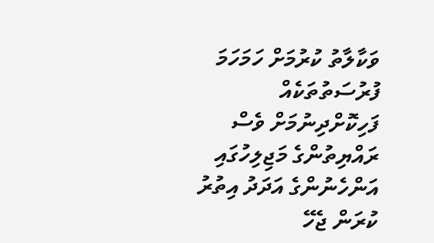ވަކާލާތު ކުރުމަށް ހަމަހަމަ ފުރުސަތުތަކެއް ފަހިކޮށްދިނުމަށް ވެސް ރައްޔިތުންގެ މަޖިލިހުގައި އަންހެނުންގެ އަދަދު އިތުރު ކުރަން ޖެހޭ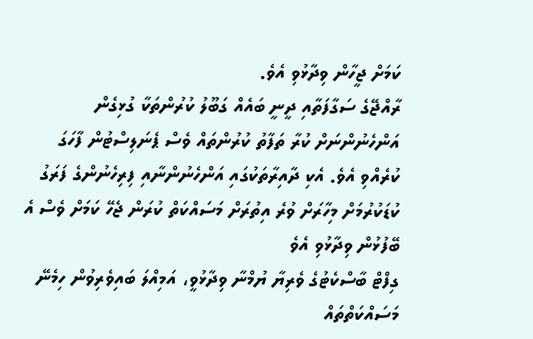ކަމަށް ޖީހާން ވިދާޅުވި އެވެ.
ރާއްޖޭގެ ސަގާފަތާއި ދީނީ ބައެއް ގަބޫލު ކުރުންތަކާ ގުޅިގެން އަންހެނުންނަށް ކުރާ ތަފާތު ކުރުންތައް ވެސް ޕެނަލިސްޓުން ފާހަގަ ކުރެއްވި އެވެ. އެކި ދާއިރާތަކުގައި އަންހެނުންނާއި ފިރިހެނުންގެ ފަރަގު ކުޑަކުރުމަށް މިހާރަށް ވުރެ އިތުރަށް މަސައްކަތް ކުރަން ޖެހޭ ކަމަށް ވެސް އެ ބޭފުޅުން ވިދާޅުވި އެވެ
ގިފްޓް ބާސްކެޓުގެ ވެރިޔާ ޔުމްނާ ވިދާޅުވީ، އަމިއްލަ ބައިވެރިވުން ހިމެނޭ މަސައްކަތްތައް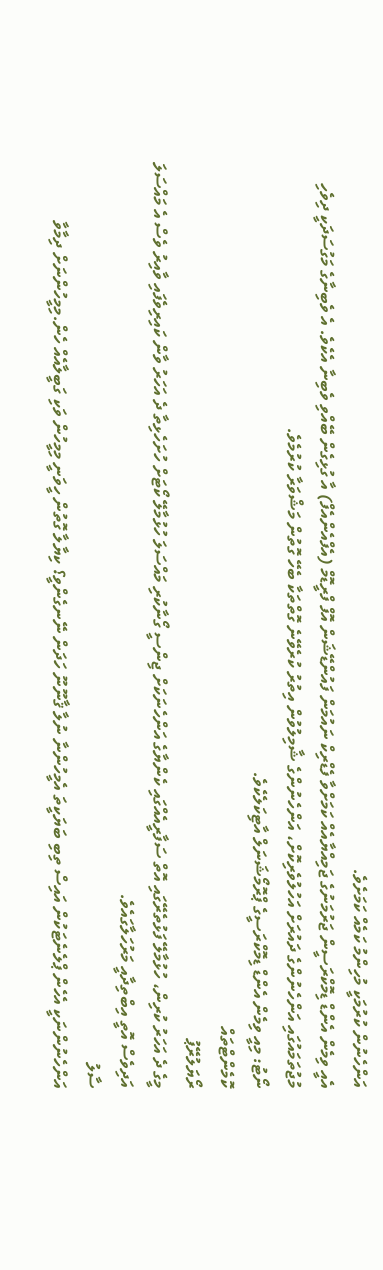އަންހެނުން ކުރުމަކީ މުހިންމު ކަމެއް ކަމަށެވެ.
އެއީ ވިމެން އެންޑް ޑިމޮކްރަސީން ޖަރުމަނުގެ ޖަމިއްޔާއެއް ކަމަށްވާ ފެޑްރިކް ނައުމަން ފައުންޑޭޝަން އޮފް ފްރީޑޮމް (އެފްއެންއެފް) އާ ގުޅިގެން ބޭއްވި ވެބިނާ އެކެވެ. އެ ވެބިނާގެ މަގުސަދަކީ ދިވެހި މުޖުތަމައުގައި އަންހެނުންގެ ދައުރަށް އަހުލުވެރިކޮށް، އަންހެނުންގެ ޝާމިލުވުން އިތުރު ކުރެވޭނެ ގޮތްތަކާ ބެހޭ ގޮތުން މަޝްވަރާ ކުރުމެވެ.
ނޯޓު: މިއީ ވިމެން އެންޑް ޑިމޮކްރަސީގެ ޕްރޮމޯޝަނަލް އާޓިކަލެކެވެ.
ކޮމެންޓްތައް
ރޯޔަލުރޭޕު
މީގެ ދެ އަހަރު ކުރިން، ހުޅުމާލޭ ފަޅުތެރޭގައި އޮތް ސަފާރީއެއްގައި ކެންޔާގެ އަންހެނަކަށް ޖިންސީ ގޯނާކުރި މައްސަލަ ހުޅުމާލޭ ކޯޓަށް ހުށަހެޅިތާ ދެ އަހަރު ވާން ކައިރިވެފައި ވާއިރު ވެސް އެ މައްސަލަ އަދިވެސް އޮތީ އިބްތިދާއީ މަރުހަލާގައެވެ.
ސާލު
އަންހެނުންނަކީ އެހެން ޕްލެނެޓަކުން އައިސް ތިބި ބަޔަކީތަ އެމީހުންނާ ނުލާ ޤާނޫނޫ ހަދަން ނޭނގެންވީ؟ ކިޔާލާ ގޮތުން ހީވަނީ މިމީހުން ވަކި ގަބީލާއެއް ހެން.މިމީހުންނަށް ދިމާވާ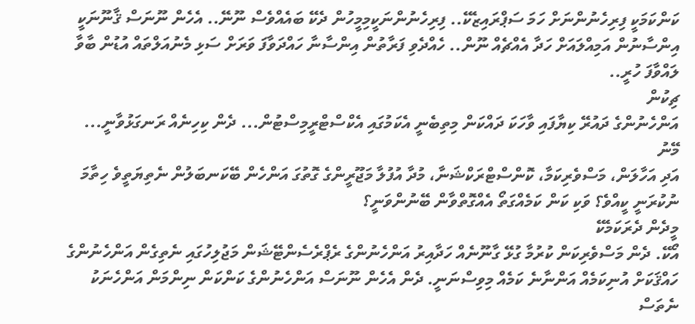ކަންކަމަކީ ފިރިހެނުންނަށް ހަމަ ސަޕްރައިޒެކޭ.. ފިރިހެނުންނަކީމިމީހުން ދެކޭ ބައެއްވެސް ނޫނޭ.. އެހެން ނޫނަސް ޤާނޫނަކީ އިންސާނުން އަމިއްލައަށް ހަދާ އެއްޗެއް ނޫން.. ހެއްދެވި ފަރާތުން އިންސާނާ ހައްދަވާފަ ވަރަށް ސަޅި މެނުއަލްތައް އުޑުން ބާވާ ލައްވާފަ ހުރީ..
ޗިކުން
އަންހެނުންގެ ދައުރޭ ކިޔާފައި ވާހަކަ ދައްކަން މިތިބެނީ އެކަމުގައި އެކްސްޓްރީމިސްޓުން... ދެން ކިހިނެއް ރަނގަޅުވާނީ...
މޭނު
އަދި އަހާލަން، މަސްވެރިކަމާ، ކޮންސްޓްރަކްޝަނާ، މުދާ އުފުލާ މަޖޫރީންގެ ގޮތުގަ އަންހެން ބޭކަނބަލުން ނެތިޔަތީވެ ހިތާމަ ނުކުރަނީ ކީއްވެ؟ ވަކި ކަން ކަމެއްގަތޯ އެއްގޮތްވާން ބޭނުންވަނީ؟
މީދެން ދެރަކަމެކޭ
އޯކޭ. ދެން މަސްވެރިކަން ކުރުމާ ގުޅޭ ގާނޫނެއް ހަދާއިރު އަންހެނުންގެ ރެޕްރެސެންޓޭޝަން މަޖުލިހުގައި ނެތިގެން އަންހެނުންގެ ހައްޤަކަށް އުނިކަމެއް އަންނާނެ ކަމެއް މިވިސްނަނީ. ދެން އެހެން ނޫނަސް އަންހެނުންގެ ކަންކަން ނިންމަން އަންހެނަކު ނެތަސް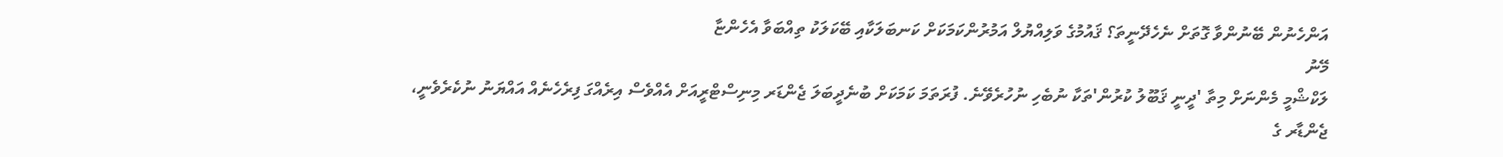އަންހެނުން ބޭނުންވާ ގޮތަށް ނެހެދޭނީތަ؟ ޤައުމުގެ ވަލިއްޔުލް އަމުރުންކަމަކަށް ކަނބަލަކާއި ބޭކަލަކު ތިއްބަވާ އެހެންޏާ
މޭނު
ލަކްޝްމީ މެންނަށް މިތާ 'ދީނީ ޤަބޫލު ކުރުން'ތަކާ ނުބެހި ނުހުރެވޭނެ. ފުރަތަމަ ކަމަކަށް ބުނެދީބަލަ ޖެންޑަރ މިނިސްޓްރީއަށް އެއްވެސް އިރެއްގަ ފިރެހެނެއް އައްޔަނު ނުކެރެވެނީ، ޖެންޑާރ ގެ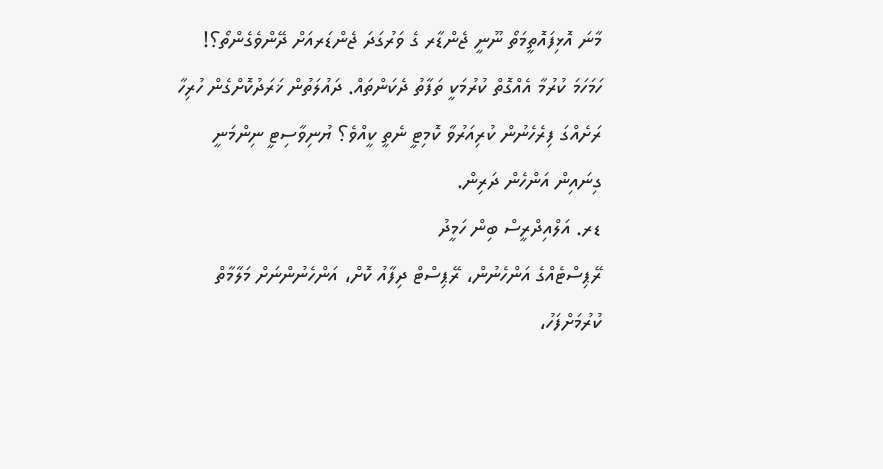މާނަ އޮޅިފައޮތީމަތޯ ނޫނީ ޖެންޑާރ ގެ ވަރުގަދަ ޖެންޑަރއަށް ދޭންވެގެންތޯ؟! ހަމަހަމަ ކުރުމާ އެއްގޮތް ކުރުމަކީ ތަފާތު ދެކަންތައް. ދައުލަތުން ޚަރަދުކޮށްގެން ހުރިހާ ރަށެއްގަ ފިރެހެނުން ކުރިއަރުވާ ކޮމިޓީ ނެތީ ކީއްވެ؟ ޔުނިވާސިޓީ ނިންމަނީ ގިނައިން އަންހެން ދަރިން.
ޑރ. އަލްއިދްރީސް ބިން ހަމީދު
ރޭޕިސްޓެއްގެ އަންހެނުން، ރޭޕިސްޓް ދިފާއު ކޮށް، އަންހެނުންނަށް މަލާމާތް ކުރުމަށްފަހު،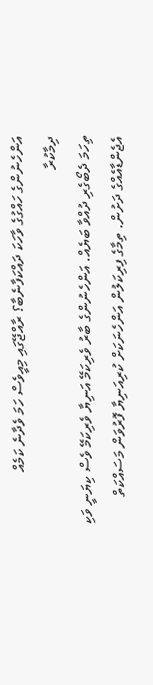އަންހެނުންގެ ހައްގުގެ ވާހަކަ ދައްކަފާނެބާ؟ ރާއްޖޭގައި މިއީވެސް ހަމަ ވެދާނެ ކަމެއް
ދިމާކުރާ
ތިހަމަ ދެބޯގެރި ދުއްވާ ބަޔެއް. އަންހެނުންގެ ބާރު ވެރިކަމޭ އަނިޔާ ވެރިކަމޭ ވެސް ކިޔަނީ ވަކި އެޖެންޑާއެއްގެ ދަށުން. ތިމާގެ ފިރިކަލުން އަންހެނަކަށް ކުރިއަނިޔާ ފޮރުވަން މަސައްކަތް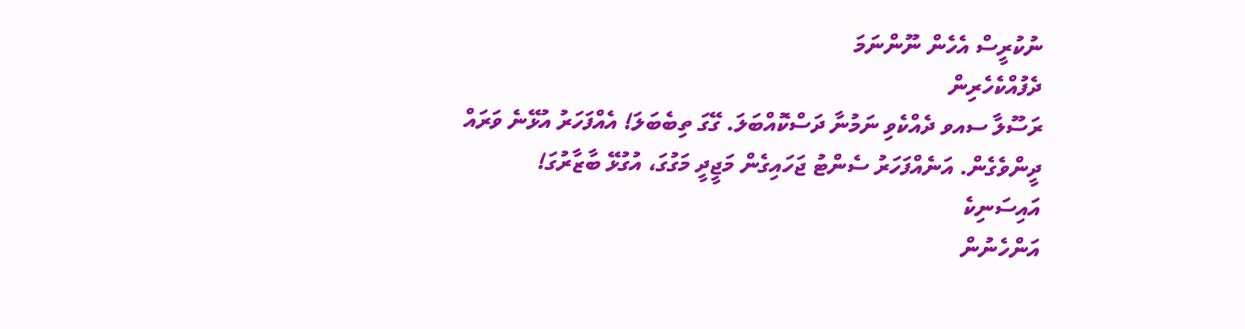ނުކުރީސް އެހެން ނޫންނަމަ
ދެފުއްކެހެރިން
ރަސޫލާ ސއވ ދެއްކެވި ނަމުނާ ދަސްކޮއްބަލަ. ގޭގަ ތިބެބަލަ! އެއްފަހަރު އުޅޭނެ ވަރައް ދީންވެގެން. އަނެއްފަހަރު ސެންޓު ޖަހައިގެން މަޖީދީ މަގުގަ، އުގުޅޭ ބާޒާރުގަ!
އައިސަނިކެ
އަންހެނުން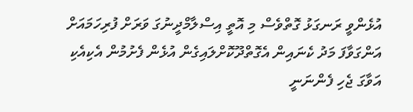އުޅެންވީ ރަނގަޅު ގޮތްވެސް މި އޮތީ އިސްލާމްދީނުގަ ވަރަށް ފުރިހަމައަށް އަންގަވާފަ މަދު ކެނައިން އެގޮތްދޫކޮށްލައިގެން އުޅެން ފެށުމުން އެކިއެކި އަވާގަ ޖެހި ފެންނަނީ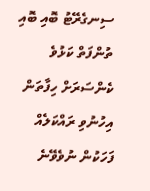ސިނގެރޭޓު ބޮއި ބޮއި ތުންފަތް ކަޅުވެ ކެންސަރަށް ހިފާތަން އިހުނުވި ރައްކަލެއް ފަހަކުން ނުވެވޭނެ